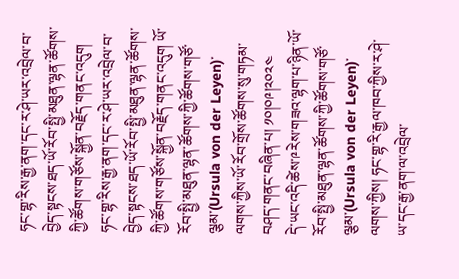ཧང་གྷ་རིས་རྒྱ་ནག་དང་ར་ཤེ་ཡར་འབྲེལ་བ་བྱེད་སྟངས་ཐད་ཡོ་རོབ་སྤྱི་མཐུན་ལྷན་ཚོགས་ཀྱི་ཚོགས་གཙོས་སྐྱོན་བརྗོད་གནང་འདུག
ཧང་གྷ་རིས་རྒྱ་ནག་དང་ར་ཤེ་ཡར་འབྲེལ་བ་བྱེད་སྟངས་ཐད་ཡོ་རོབ་སྤྱི་མཐུན་ལྷན་ཚོགས་ཀྱི་ཚོགས་གཙོས་སྐྱོན་བརྗོད་གནང་འདུག ཡོ་རོབ་སྤྱི་མཐུན་ལྷན་ཚོགས་ཀྱི་ཚོགས་གཙོ་ལྕམ་(Ursula von der Leyen)་ལགས་ཀྱིས་ཡོ་རོབ་གྲོས་ཚོགས་སུ་གཏམ་བཤད་གནང་བཞིན་པ། ༡༠།༠༩།༢༠༢༤
དེ་ཡང་འདི་ཚེས་༩རེས་གཟའ་ལྷག་པ་ཉིན་ཡོ་རོབ་སྤྱི་མཐུན་ལྷན་ཚོགས་ཀྱི་ཚོགས་གཙོ་ལྕམ་(Ursula von der Leyen)་ལགས་ཀྱིས། ཧང་གྷ་རི་རྒྱལ་ཁབ་ཀྱིས་ར་ཤེ་ཡ་དང་རྒྱ་ནག་ལ་འབྲེལ་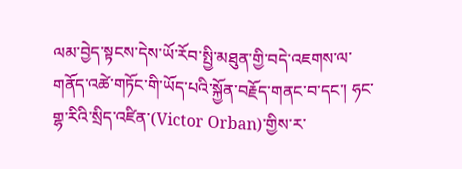ལམ་བྱེད་སྟངས་དེས་ཡོ་རོབ་སྤྱི་མཐུན་གྱི་བདེ་འཇགས་ལ་གནོད་འཚེ་གཏོང་གི་ཡོད་པའི་སྐྱོན་བརྗོད་གནང་བ་དང་། ཧང་གྷ་རིའི་སྲིད་འཛིན་(Victor Orban)་གྱིས་ར་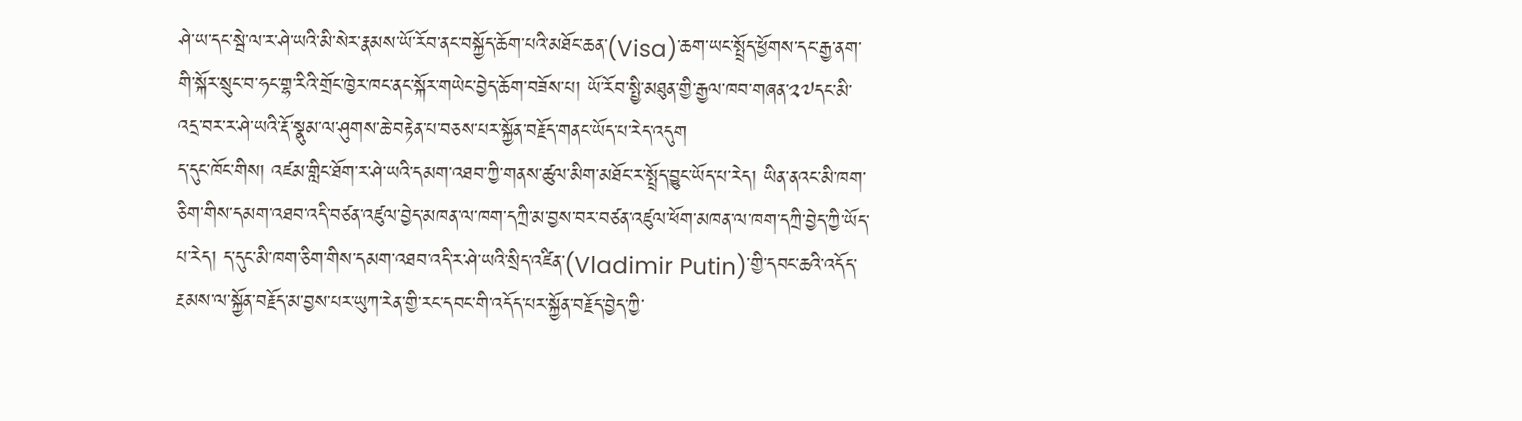ཤེ་ཡ་དང་སྦེ་ལ་ར་ཤེ་ཡའི་མི་སེར་རྣམས་ཡོ་རོབ་ནང་བསྐྱོད་ཆོག་པའི་མཐོང་ཆན་(Visa)་ཆག་ཡང་སྤྲོད་ཕྱོགས་དང་རྒྱ་ནག་གི་སྐོར་སྲུང་བ་ཧང་གྷ་རིའི་གྲོང་ཁྱེར་ཁང་ནང་སྐོར་གཡེང་བྱེད་ཆོག་བཟོས་པ། ཡོ་རོབ་སྤྱི་མཐུན་གྱི་རྒྱལ་ཁབ་གཞན་༢༧དང་མི་འདྲ་བར་ར་ཤེ་ཡའི་རྡོ་སྣུམ་ལ་ཤུགས་ཆེ་བརྟེན་པ་བཅས་པར་སྐྱོན་བརྗོད་གནང་ཡོད་པ་རེད་འདུག
ད་དུང་ཁོང་གིས། འཛམ་གླིང་ཐོག་ར་ཤེ་ཡའི་དམག་འཐབ་ཀྱི་གནས་ཚུལ་མིག་མཐོང་ར་སྤྲོད་བྱུང་ཡོད་པ་རེད། ཡིན་ནའང་མི་ཁག་ཅིག་གིས་དམག་འཐབ་འདི་བཙན་འཛུལ་བྱེད་མཁན་ལ་ཁག་དཀྲི་མ་བྱས་བར་བཙན་འཛུལ་ཕོག་མཁན་ལ་ཁག་དཀྲི་བྱེད་ཀྱི་ཡོད་པ་རེད། ད་དུང་མི་ཁག་ཅིག་གིས་དམག་འཐབ་འདི་ར་ཤེ་ཡའི་སྲིད་འཛིན་(Vladimir Putin)་གྱི་དབང་ཆའི་འདོད་རྔམས་ལ་སྐྱོན་བརྗོད་མ་བྱས་པར་ཡུཀ་རེན་གྱི་རང་དབང་གི་འདོད་པར་སྐྱོན་བརྗོད་བྱེད་ཀྱི་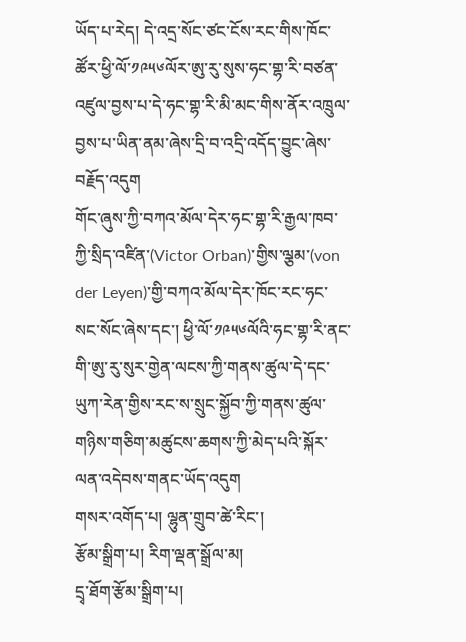ཡོད་པ་རེད། དེ་འདྲ་སོང་ཙང་ངོས་རང་གིས་ཁོང་ཚོར་ཕྱི་ལོ་༡༩༥༦ལོར་ཨུ་རུ་སུས་ཧང་གྷ་རི་བཙན་འཛུལ་བྱས་པ་དེ་ཧང་གྷ་རི་མི་མང་གིས་ནོར་འཁྲུལ་བྱས་པ་ཡིན་ནམ་ཞེས་དྲི་བ་འདྲི་འདོད་བྱུང་ཞེས་བརྗོད་འདུག
གོང་ཞུས་ཀྱི་བཀའ་མོལ་དེར་ཧང་གྷ་རི་རྒྱལ་ཁབ་ཀྱི་སྲིད་འཛིན་(Victor Orban)་གྱིས་ལྕམ་(von der Leyen)་གྱི་བཀའ་མོལ་དེར་ཁོང་རང་ཧང་སང་སོང་ཞེས་དང་། ཕྱི་ལོ་༡༩༥༦ལོའི་ཧང་གྷ་རི་ནང་གི་ཨུ་རུ་སུར་གྱེན་ལངས་ཀྱི་གནས་ཚུལ་དེ་དང་ཡུཀ་རེན་གྱིས་རང་ས་སྲུང་སྐྱོབ་ཀྱི་གནས་ཚུལ་གཉིས་གཅིག་མཚུངས་ཆགས་ཀྱི་མེད་པའི་སྐོར་ལན་འདེབས་གནང་ཡོད་འདུག
གསར་འགོད་པ། ལྷུན་གྲུབ་ཚེ་རིང་།
རྩོམ་སྒྲིག་པ། རིག་ལྡན་སྒྲོལ་མ།
དྲྭ་ཐོག་རྩོམ་སྒྲིག་པ།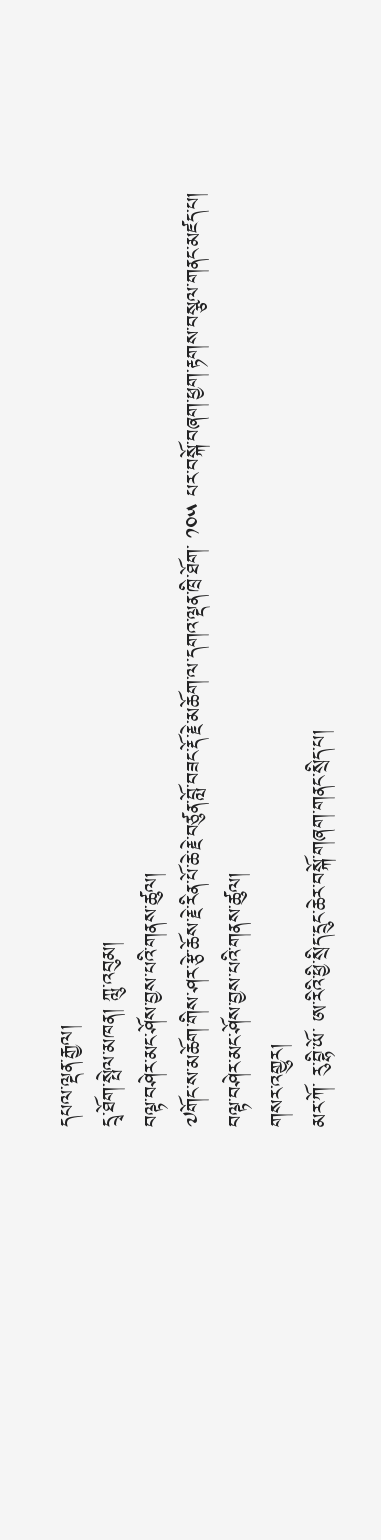དཔལ་ལྡན་རྒྱལ།
དྲྭ་ཐོག་སྤེལ་མཁན། ཀླུ་འབུམ།
བལྟ་བཤེར་མང་ཤོས་བྱས་པའི་གནས་ཚུལ།
༧གོང་ས་མཆོག་གིས་ཤར་རྩེ་ཆོས་རྗེ་རིན་པོ་ཆེ་རྗེ་བཙུན་བློ་བཟང་རྡོ་རྗེ་མཆོག་ལ་དགའ་ལྡན་ཁྲི་ཐོག་ ༡༠༥ པར་བསྐོ་བཞག་ཕྱག་རྟགས་བསྩལ་གནང་མཛད་པ།
བལྟ་བཤེར་མང་ཤོས་བྱས་པའི་གནས་ཚུལ།
གསར་འགྱུར།
མར་ཀོ་ རུ་བྷི་ཡོ་ ཨ་རིའི་ཕྱི་སྲིད་དྲུང་ཆེར་བསྐོ་གཞག་གནང་སྲིད་པ།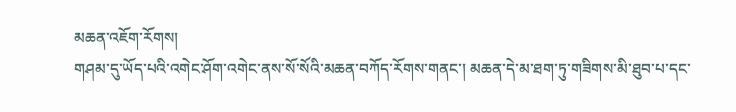མཆན་འཇོག་རོགས།
གཤམ་དུ་ཡོད་པའི་འགེང་ཤོག་འགེང་ནས་སོ་སོའི་མཆན་བཀོད་རོགས་གནང་། མཆན་དེ་མ་ཐག་ཏུ་གཟིགས་མི་ཐུབ་པ་དང་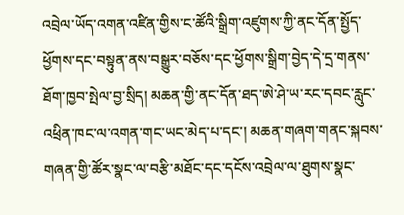འབྲེལ་ཡོད་འགན་འཛིན་གྱིས་ང་ཚོའི་སྒྲིག་འཛུགས་ཀྱི་ནང་དོན་སྤྱོད་ཕྱོགས་དང་བསྟུན་ནས་བསྒྱུར་བཅོས་དང་ཕྱོགས་སྒྲིག་བྱེད་དེ་དྲ་གནས་ཐོག་ཁྱབ་སྤེལ་བྱ་སྲིད། མཆན་གྱི་ནང་དོན་ཐད་ཨེ་ཤེ་ཡ་རང་དབང་རླུང་འཕྲིན་ཁང་ལ་འགན་གང་ཡང་མེད་པ་དང་། མཆན་གཞག་གནང་སྐབས་གཞན་གྱི་ཚོར་སྣང་ལ་བརྩི་མཐོང་དང་དངོས་འབྲེལ་ལ་ཐུགས་སྣང་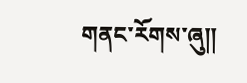གནང་རོགས་ཞུ༎